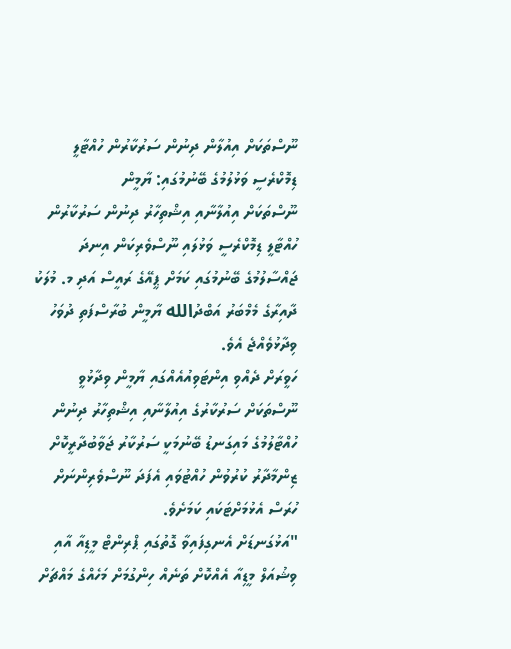ނޫސްތަކަށް އިއުލާން ދިނުން ސަރުކާރުން ހުއްޓާލީ ޑިމޮކްރެސީ ވަޅުލުމުގެ ބޭނުމުގައި: ޔާމީން
ނޫސްތަކަށް އިއުލާނާއި އިޝްތިހާރު ދިނުން ސަރުކާރުން ހުއްޓާލީ ޑިމޮކްރެސީ ވަޅުލައި ނޫސްވެރިކަން އިނދަ ޖައްސާލުމުގެ ބޭނުމުގައި ކަމަށް ޕީއޭގެ ރައީސް އަދި މ. މުލަކު ދާއިރާގެ މެމްބަރު އަބްދުالله ޔާމީން ބުރާސްފަތި ދުވަހު ވިދާޅުވެއްޖެ އެވެ.
ހަވީރަށް ދެއްވި އިންޓަވިއުއެއްގައި ޔާމީން ވިދާޅުވީ ނޫސްތަކަށް ސަރުކާރުގެ އިއުލާނާއި އިޝްތިހާރު ދިނުން ހުއްޓާލުމުގެ މައިގަނޑު ބޭނުމަކީ ސަރުކާރު ޖަވާބުދާރީކޮށް ޒިންމާދާރު ކުރުވުން ހުއްޓުވައި އެފަދަ ނޫސްވެރިންނަށް ހުރަސް އެޅުމަށްޓަކައި ކަމަށެވެ.
"އަޅުގަނޑަށް އެނގިފައިވާ ގޮތުގައި ޕްރިންޓް މީޑިއާ އާއި ވިޝުއަލް މީޑިއާ އެއްކޮށް ތަނެއް ހިންގުމަށް މަހެއްގެ މައްޗަށް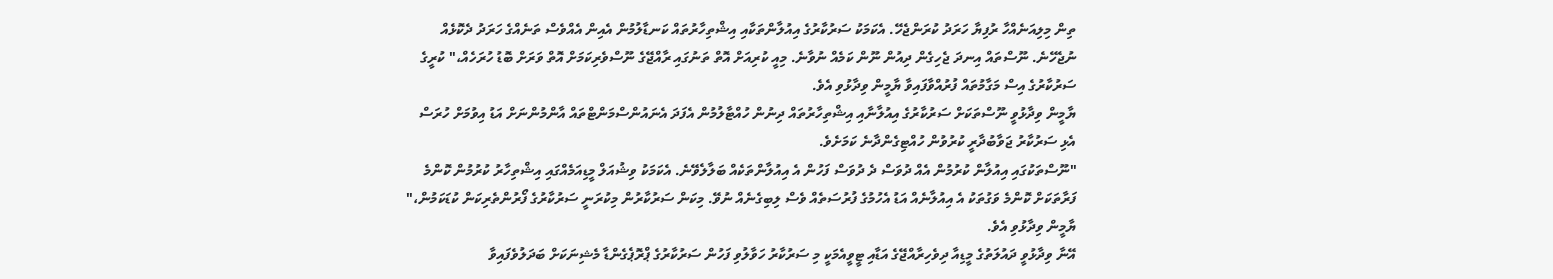ތިން މިލިއަނެއްހާ ރުފިޔާ ހަރަދު ކުރަންޖެހޭ. އެކަމަކު ސަރުކާރުގެ އިއުލާންތަކާއި އިޝްތިހާރުތައް ކަނޑާލުމުން އެއިން އެއްވެސް ތަނެއްގެ ހަރަދު ދެކޮޅެއް ނުޖެހޭނެ. ނޫސްތައް އިނދަ ޖެހިގެން ދިއުން ނޫން ކަމެއް ނުވާނެ. މިއީ ކުރިއަށް އޮތް ތަނުގައި ރާއްޖޭގެ ނޫސްވެރިކަމަށް އޮތް ވަރަށް ބޮޑު ހުރަހެއް،" ކުރީގެ ސަރުކާރުގެ އިސް މަގާމުތައް ފުރުއްވާފައިވާ ޔާމީން ވިދާޅުވި އެވެ.
ޔާމީން ވިދާޅުވީ ނޫސްތަކަށް ސަރުކާރުގެ އިއުލާނާއި އިޝްތިހާރުތައް ދިނުން ހުއްޓާލުމުން އެފަދަ އެނައުންސްމަންޓްތައް އާންމުންނަށް އަޑު އިވުމަށް ހުރަސް އެޅި ސަރުކާރު ޖަވާބުދާރީ ކުރުވުން ހުއްޓިގެންދާނެ ކަމަށެވެ.
"ނޫސްތަކުގައި އިއުލާން ކުރުމުން އެއް ދުވަސް ދެ ދުވަސް ފަހުން އެ އިއުލާންތަކެއް ބަލާލެވޭނެ. އެކަމަކު ވިޝުއަލް މީޑިއަމެއްގައި އިޝްތިހާރު ކުރުމުން ކޮންމެ ފަރާތަކަށް ކޮންމެ ވަގުތަކު އެ އިއުލާނެއް އަޑު އެހުމުގެ ފުރުސަތެއް ވެސް ލިބިގެނެއް ނުވޭ. މިކަން ސަރުކާރުން މިކުރަނީ ސަރުކާރުގެ ފޯރުންތެރިކަން ކުޑަކަމުން،" ޔާމީން ވިދާޅުވި އެވެ.
އޭނާ ވިދާޅުވީ ދައުލަތުގެ މީޑިއާ ދިވެހިރާއްޖޭގެ އަޑާއި ޓީވީއެމަކީ މި ސަރުކާރު ހަވާލުވި ފަހުން ސަރުކާރުގެ ޕްރޮޕެގެންޑާ މެޝިނަކަށް ބަދަލުވެފައިވާ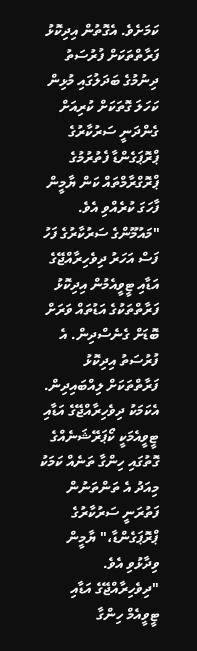ކަމަށެވެ. އެގޮތުން އިދިކޮޅު ފަރާތްތަކަށް ފުރުސަތު ދިނުމުގެ ބަދަލުގައި މުޅިން ކަހަލަ ގޮތަކަށް ކުރިއަށް ގެންދަނީ ސަރުކާރުގެ ޕްރޮޕަގެންޑާ ފެތުރުމުގެ ޕްރޮގްރާމްތައް ކަން ޔާމީން ފާހަގަ ކުރެއްވި އެވެ.
"މައުމޫންގެ ސަރުކާރުގެ ފަހު ފަސް އަހަރު ދިވެހިރާއްޖޭގެ އަޑާއި ޓީވީއެމުން އިދިކޮޅު ފަރާތްތަކުގެ އަޑުތައް ވަރަށް ބޮޑަށް ގެނެސްދިން. އެ ފުރުސަތު އިދިކޮޅު ފަރާތްތަކަށް ލިއްބައިދިން. އެކަމަކު ދިވެހިރާއްޖޭގެ އަޑާއި ޓީވީއެމަކީ ކޯޕަރޭޝަނެއްގެ ގޮތުގައި ހިންގާ ތަނެއް ކަމަކު މިއަދު އެ ތަންތަނުން ފަތުރަނީ ސަރުކާރުގެ ޕްރޮޕަގެންޑާ،" ޔާމީން ވިދާޅުވި އެވެ. "ދިވެހިރާއްޖޭގެ އަޑާއި ޓީވީއެމް ހިންގާ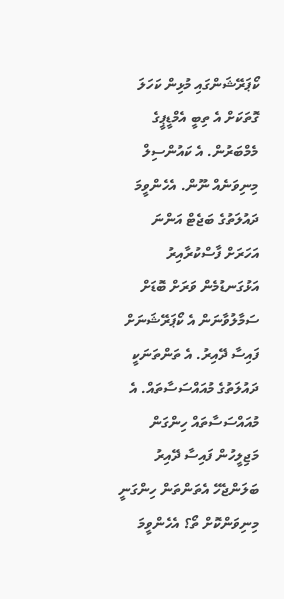ކޯޕަރޭޝަންގައި މުޅިން ކަހަލަ ގޮތަކަށް އެ ތިބީ އެމްޑީޕީގެ މެމްބަރުން. އެ ކައުންސިލް މިނިވަނެއް ނޫން. އެހެންވީމަ ދައުލަތުގެ ބަޖެޓް އަންނަ އަހަރަށް ފާސްކުރާއިރު އަޅުގަނޑުމެން ވަރަށް ބޮޑަށް ސަމާލުވާނަން އެ ކޯޕަރޭޝަނަށް ފައިސާ ދޭއިރު. އެ ތަންތަނަކީ ދައުލަތުގެ މުއައްސަސާތައް. އެ މުއައްސަސާތައް ހިންގަން މަޖިލީހުން ފައިސާ ދޭއިރު ބަލަންޖެހޭ އެތަންތަން ހިންގަނީ މިނިވަންކޮށް ތޯ؟ އެހެންވީމަ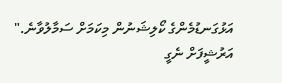އަޅުގަނޑުމެންގެ ކޯލިޝަނުން މިކަމަށް ސަމާލުވާނެ."
އަރުޝީފަށް ނެގީ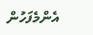އެންމެފަހުން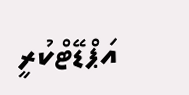އަޕްޑޭޓްކުރީ